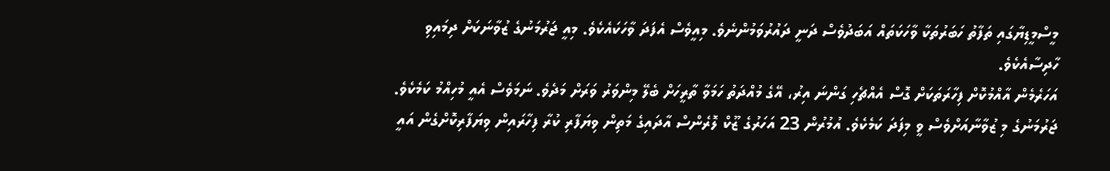މީސްމީޑިޔާގައި ތަފާތު ހަބަރުތަކާ ވާހަކަތައް އަބަދުވެސް ދަނީ ދައުރުވަމުންނެވެ. މިއީވެސް އެފަދަ ވާހަކައެކެވެ. މިއީ ޖަރުމަނުގެ ޒުވާނަކަށް ދިމައިވި ހާދިސާއެކެވެ.
އަހަރެމެން އާއްމުކޮށް ފިހާރަތަކަށް ގޮސް އެއްޗެހި ގަންނަ އިރު، އޭގެ މުއްދަތު ހަމަވާ ތާރީހަށް ބެލޭ މިންވަރު ވަރަށް މަދެވެ. ނަމަވެސް އެއީ މުހިއްމު ކަމެކެވެ. ޖަރުމަނުގެ މި ޒުވާނާއަށްވެސް ވީ މިފަދަ ކަމެކެވެ. އުމުރުން 23 އަހަރުގެ ޒޫކް ލޮރެންސް އާދައިގެ މަތިން ވިޔަފާރި ކުރާ ފިހާރައިން ވިޔަފާރިކޮށްގެން އައީ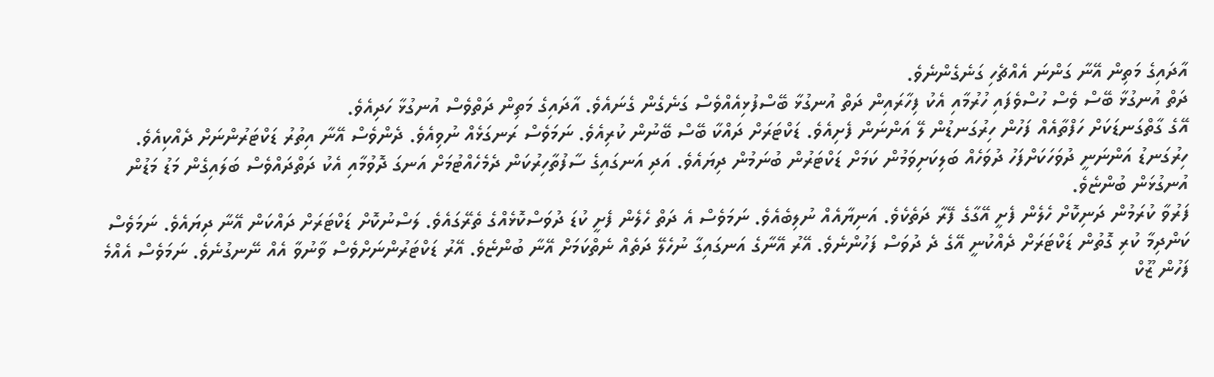އާދައިގެ މަތިން އޭނާ ގަންނަ އެއްޗެހި ގަނެގެންނެވެ.
ދަތް އުނގުޅާ ބޭސް ވެސް ހުސްވެފައި ހުރުމާއި އެކު ފިހާރައިން ދަތް އުނގުޅާ ބޭސްފުޅިއެއްވެސް ގަނެގެން ގެނައެވެ. އާދައިގެ މަތިން ދަތްވެސް އުނގުޅާ ހަދިއެވެ.
އޭގެ ގާތްގަނޑަކަށް ހަފްތާއެއް ފަހުން ހިރުގަނޑުން ލޭ އަންނަން ފެށިއެވެ. ޑަކްޓަރަށް ދައްކާ ބޭސް ބޭނުން ކުރިއެވެ. ނަމަވެސް ރަނގަޅެއް ނުވިއެވެ. ދެންވެސް އޭނާ އިތުރު ޑަކްޓަރުންނަށް ދެއްކިއެވެ. ހިރުގަނޑު އަންނަނީ ދުވަހަކަށްފަހު ދުވަހެއް ބަލިކަށިވަމުން ކަމަށް ޑަކްޓަރުން ބުނަމުން ދިޔައެވެ. އަދި އަނގައިގެ ސާފުތާހިރުކަން ދެމެހެއްޓުމަށް އަނގަ ދޮވުމާއި އެކު ދަތްދައްވެސް ބަލައިގެން މަޑު މަޑުން އުނގުޅަން ބުންޏެވެ.
ފަރުވާ ކުރަމުން ދަނިކޮށް ހެލެން ފެށީ އޭގާގެ ފޭރާ ދަތެކެވެ. އަނިޔާއެއް ނުލިބެއެވެ. ނަމަވެސް އެ ދަތް ހެލެން ފެށީ ކުޑަ ދުވަސްކޮޅެއްގެ ތެރޭގައެވެ. ލަސްނުކޮށް ޑަކްޓަރަށް ދައްކަން އޭނާ ދިޔައެވެ. ނަމަވެސް ކަންދިމާ ކުރި ގޮތުން ޑަކްޓަރަށް ދެއްކުނީ އޭގެ ދެ ދުވަސް ފަހުންނެވެ. އޭރު އޭނާގެ އަނގައިގާ ނުހެލޭ ދަތެއް ނެތްކަމަށް އޭނާ ބުންޏެވެ. އޭރު ޑަކްޓަރުންނަށްވެސް ވާނުވާ އެއް ނޭނގުނެވެ. ނަމަވެސް އެއްމެ ފަހުން ޒޫކް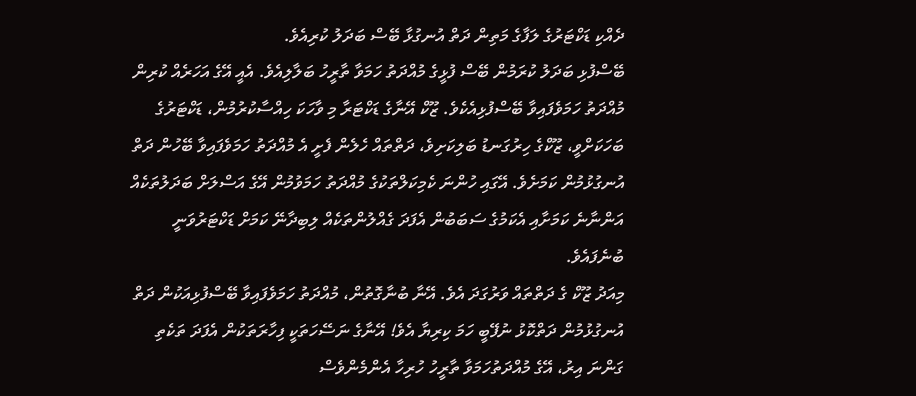ދެއްކި ޑަކްޓަރުގެ ލަފާގެ މަތިން ދަތް އުނގުޅާ ބޭސް ބަދަލު ކުރިއެވެ.
ބޭސްފުޅި ބަދަލު ކުރަމުން ބޭސް ފުޅީގެ މުއްދަތު ހަމަވާ ތާރީހު ބަލާލިއެވެ. އެއީ އޭގެ އަހަރެއް ކުރިން މުއްދަތު ހަމަވެފައިވާ ބޭސްފުޅިއެކެވެ. ޒޫކް އޭނާގެ ޑަކްޓަރާ މި ވާހަކަ ހިއްސާކުރުމުން، ޑަކްޓަރުގެ ބަހަކަށްވީ، ޒޫކްގެ ހިރުގަނޑު ބަލިކަށިވެ، ދަތްތައް ހެލެން ފެށީ އެ މުއްދަތު ހަމަވެފައިވާ ބޭހުން ދަތް އުނގުޅުމުން ކަމަށެވެ. އޭގައި ހުންނަ ކެމިކަލްތަކުގެ މުއްދަތު ހަމަވުމުން އޭގެ އަސްލަށް ބަދަލުތަކެއް އަންނާނެ ކަމަށާއި އެކަމުގެ ސަބަބުން އެފަދަ ގެއްލުންތަކެއް ލިބިދާނޭ ކަމަށް ޑަކްޓަރުވަނީ ބުނެފައެވެ.
މިއަދު ޒޫކް ގެ ދަތްތައް ވަރުގަދަ އެވެ. އޭނާ ބުނާގޮތުން، މުއްދަތު ހަމަވެފައިވާ ބޭސްފުޅިއަކުން ދަތް އުނގުޅުމުން ދަތްކޮޅު ނުފޭބީ ހަމަ ކިރިޔާ އެވެ! އޭނާގެ ނަސޭހަތަކީ ފިހާރަތަކުން އެފަދަ ތަކެތި ގަންނަ އިރު، އޭގެ މުއްދަތުހަމަވާ ތާރީހު ހުރިހާ އެންމެންވެސް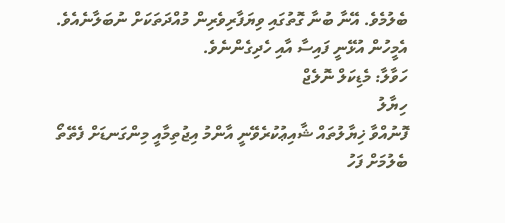ބެލުމެވެ. އޭނާ ބުނާ ގޮތުގައި ވިޔަފާރިވެރިން މުއްދަތަކަށް ނުބަލާނެއެވެ. އެމީހުން އުޅޭނީ ފައިސާ އާއި ހެދިގެންނެވެ.
ހަވާލާ: މެޑިކަލް ނޮލެޖް
ހިޔާލު
ފޮނުއްވާ ޚިޔާލުތައް ޝާއިޢުކުރެވޭނީ އާންމު އިޖުތިމާއީ މިންގަނޑަށް ފެތޭތޯ ބެލުމަށް ފަހު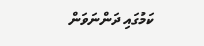ކަމުގައި ދަންނަވަން